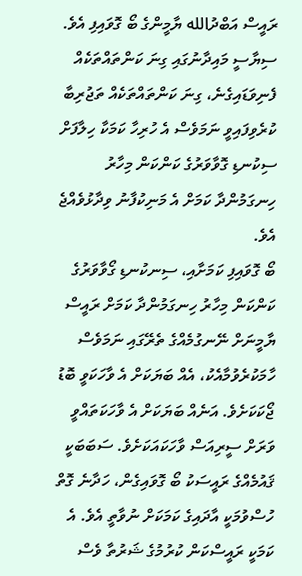ރައީސް އަބްދުالله ޔާމީންގެ ބޯ ގޮވައިފި އެވެ. ސިޔާސީ މައިދާނުގައި ގިނަ ކަންތައްތަކެއް ފެނިވަޑައިގެނެ، ގިނަ ކަންތައްތަކެއް ތަޖުރިބާ ކުރެވިފައިވީ ނަމަވެސް އެ ހުރިހާ ކަމަކާ ހިލާފަށް ސިކުނޑި ގޮވާވަރުގެ ކަންކަން މިހާރު ހިނގަމުންދާ ކަމަށް އެ މަނިކުފާނު ވިދާޅުވެއްޖެ އެވެ.
ބޯ ގޮވައިފި ކަމަށާއި، ސިނކުނޑި ގޯވާވަރުގެ ކަންކަން މިހާރު ހިނގަމުންދާ ކަމަށް ރައީސް ޔާމީނަށް ނޭނގުމެއްގެ ތެރޭގައި ނަމަވެސް ހާމަކުރެވުމާއެކު، އެއް ބަޔަކަށް އެ ވާހަކަވީ ބޮޑު ޖޯކަކަށެވެ. އަނެއް ބަޔަކަށް އެ ވާހަކަތައްވީ ވަރަށް ސީރިއަސް ވާހަކައަކަށެވެ. ސަބަބަކީ ޤައުމެއްގެ ރައީސަކު ބޯ ގޮވައިގެން، ހަދާނެ ގޮތް ހުސްވުމަކީ އާދައިގެ ކަމަކަށް ނުވާތީ އެވެ. އެ ކަމަކީ ރައީސްކަން ކުރުމުގެ ޝަރުތާ ވެސް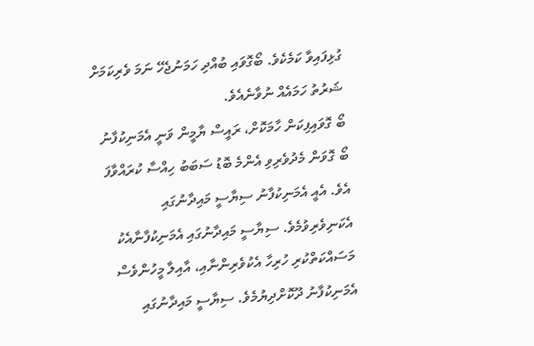ގުޅިފައިވާ ކަމެކެވެ. ބޯގޮވައި ބުއްދި ހަމަނުޖެހޭ ނަމަ ވެރިކަމަށް ޝަރުތު ހަމައެއް ނުވާނެއެވެ.
ބޯ ގޮވައިފިކަން ހާމަކޮށް، ރައީސް ޔާމީން ވަނީ އެމަނިކުފާނު ބޯ ގޮވަން މެދުވެރިވި އެންމެ ބޮޑު ސަބަބު ހިއްސާ ކުރައްވާފަ އެވެ. އެއީ އެމަނިކުފާނު ސިޔާސީ މައިދާނުގައި އެކަނިވެރިވުމެވެ. ސިޔާސީ މައިދާނުގައި އެމަނިކުފާނާއެކު މަސައްކަތްކުރި ހުރިހާ އެކުވެރިންނާއި، އާއިލާ މީހުންވެސް އެމަނިކުފާނު ދޫކޮށްދިޔުމެވެ. ސިޔާސީ މައިދާނުގައި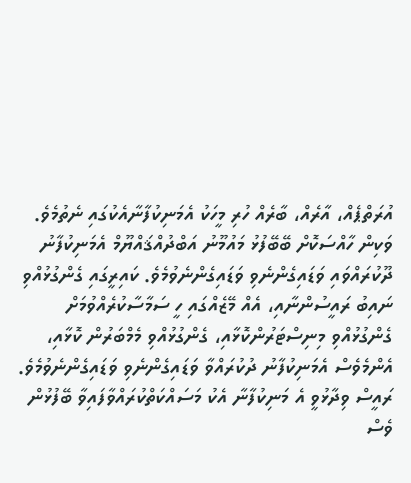އުރަތްޕެއް، އާރެއް، ބާރެއް ހުރި މީހަކު އެމަނިކުފާނާއެކުގައި ނެތުމެވެ. ވަކިން ހާއްސަކޮށް ބޭބޭފުޅު މައުމޫނު އަބްދުއްޤައްޔޫމް އެމަނިކުފާނު ދޫކުރައްވައި ވަޑައިގެންނެވި ވަޑައިގެންނެވުމެވެ. ކައިރީގައި ގެންގުޅުއްވި ނައިބު ރައީސުންނާއި، އެއް މޭޒެއްގައި ހީ ސަމާސާކުރެއްވުމަށް ގެންގުޅުއްވި މިނިސްޓަރުންކޮޅާއި، ގެންގުޅުއްވި މެމްބަރުން ކޮޅާއި، އެންމެވެސް އެމަނިކުފާނު ދުކުރައްވާ ވަޑައިގެންނެވި ވަޑައިގެންނެވުމެވެ.
ރައީސް ވިދާޅުވީ އެ މަނިކުފާނާ އެކު މަސައްކަތްކުރައްވާފައިވާ ބޭފުޅުން ވެސް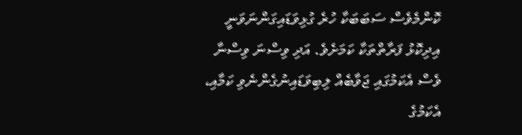ކޮންމެވެސް ސަބަބަކާ ހުރެ ގުޅިވަޑައިގަންނަވަނީ އިދިކޮޅު ފަރާތްތަކާ ކަމަށެވެ. އަދި ވިސްނަ ވިސްނާ ވެސް އެކަމުގައި ޖަވާބެއް ލިބިވަޑައިނުގެންނެވި ކަމާއި، އެކަމުގެ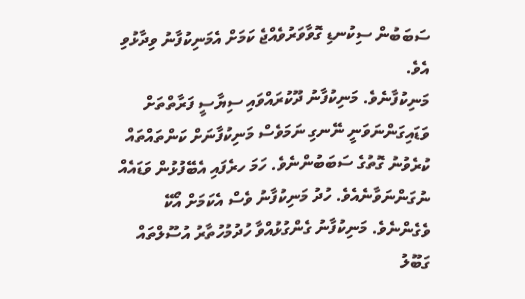ސަބަބުން ސިކުނޑި ގޮވާވަރުވެއްޖެ ކަމަށް އެމަނިކުފާނު ވިދާޅުވި އެވެ.
މަނިކުފާނެވެ. މަނިކުފާނު ދޫކުރައްވައި ސިޔާސީ ފަރާތްތަށް ވަޑައިގަންނަވަނީ ނޭނގި ނަމަވެސް މަނިކުފާނަށް ކަންތައްތައް ކުރެވުނު ގޮތުގެ ސަބަބުންނެވެ. ހަމަ ހރެފައި އެބޭފުޅުން ވަޑައެއް ނުގަންނަވާނެއެވެ. ހުދު މަނިކުފާނު ވެސް އެކަމަށް އޯކޭ ވެގެންނެވެ. މަނިކުފާނު ގެންގުޅުއްވާ ހުދުމުހުތާރު އުސޫލްތައް ގަބޫލު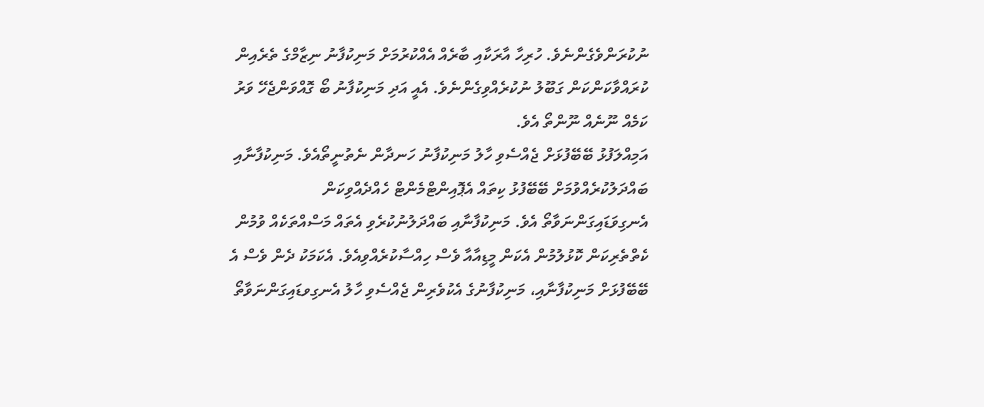ނުކުރަންވެގެންނެވެ. ހުރިހާ އާރަކާއި ބާރެއް އެއްކުރުމަށް މަނިކުފާނު ނިޒާމްގެ ތެރެއިން ކުރައްވާކަންކަން ގަބޫލު ނުކުރެއްވިގެންނެވެ. އެއީ އަދި މަނިކުފާނު ބޯ ގޮއްވަންޖެހޭ ވަރު ކަމެއް ނޫނެއް ނޫންތޯ އެވެ.
އަމިއްލަފުޅު ބޭބޭފުޅަށް ޖެއްސެވި ހާލު މަނިކުފާނު ހަނދާން ނެތުނީތޯއެވެ. މަނިކުފާނާއި ބައްދަލުކުރެއްވުމަށް ބޭބޭފުޅު ކިތައް އެޕޮއިންޓްމެންޓް ހެއްދެއްވިކަން އެނގިވަޑައިގަންނަވާތޯ އެވެ. މަނިކުފާނާއި ބައްދަލުނުކުރެވި އެތައް މަސްއްތަކެއް ވުމުން ކެތްތެރިކަން ކޮޅުލުމުން އެކަން މީޑިއާއާ ވެސް ހިއްސާކުރެއްވިއެވެ. އެކަމަކު ދެން ވެސް އެ ބޭބޭފުޅަށް މަނިކުފާނާއި، މަނިކުފާނުގެ އެކުވެރިން ޖެއްސެވި ހާލު އެނގިވޑައިގަންނަވާތޯ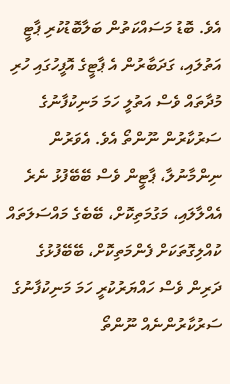އެވެ. ބޮޑު މަސައްކަތުން ބަލާބޮޑުކުރި ޕާޓީ އަތުލައި، ގަދަބާރުން އެ ޕާޓީގެ އޮފީހުގައި ހުރި މުދާތައް ވެސް އަތުލީ ހަމަ މަނިކުފާނުގެ ސަރުކާރުން ނޫންތޯ އެވެ. އެވަރުން ނިންމާނުލާ، ޕާޓީން ވެސް ބޭބޭފުޅު ނެރެ އެއްލާލައި، މަގުމަތިކޮށް، ބޭބެގެ މައްސަލަތައް ކުއްލިގޮތަކަށް ފެންމަތިކޮށް، ބޭބޭފުޅުގެ ދަރިން ވެސް ހައްޔަރުކުރީ ހަމަ މަނިކުފާނުގެ ސަރުކާރުންނެއް ނޫންތޯ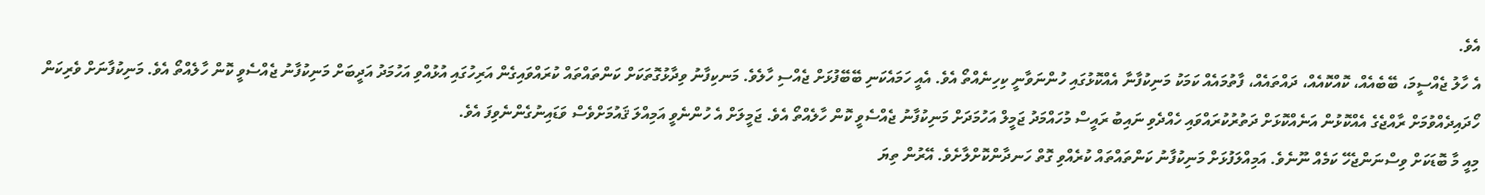އެވެ.
އެ ހާލު ޖެއްސީމަ، ބޭބެއެއް، ކޮއްކޮއެއް، ދައްތައެއް، ފާތުމައެއް ކަމަކު މަނިކުފާނާ އެއްކޮޅުގައި ހުންނަވާނީ ކިހިނެއްތޯ އެވެ. އެއީ ހަމައެކަނި ބޭބޭފުޅަށް ޖެއްސި ހާލެވެ. މަނކިފާނު ވިދާޅުގޮތަކަށް ކަންތައްތައް ކުރައްވައިގެން އަރިހުގައި އުޅުއްވި އަހުމަދު އަދީބަށް މަނިކުފާނު ޖެއްސެވީ ކޮން ހާލެއްތޯ އެވެ. މަނިކުފާނަށް ވެރިކަން ހޯދައިދެއްވުމަށް ރާއްޖެގެ އެއްކޮޅުން އަނެއްކޮޅަށް ދަތުރުކުރައްވައި ހެއްދެވި ނައިބު ރައީސް މުހައްމަދު ޖަމީލް އަހުމަދަށް މަނިކުފާނު ޖެއްސެވީ ކޮން ހާލެއްތޯ އެވެ. ޖަމީލަށް އެ ހުންނެވީ އަމިއްލަ ޤައުމަށްވެސް ވަޑައިނުގެންނެވިފަ އެވެ.
މިއީ މާ ބޮޑަކަށް ވިސްނަންޖެހޭ ކަމެއް ނޫނެވެ. އަމިއްލަފުޅަށް މަނިކުފާނު ކަންތައްތައް ކުރެއްވި ގޮތް ހަނދާންކޮށްލާށެވެ. އޭރުން ތިޔަ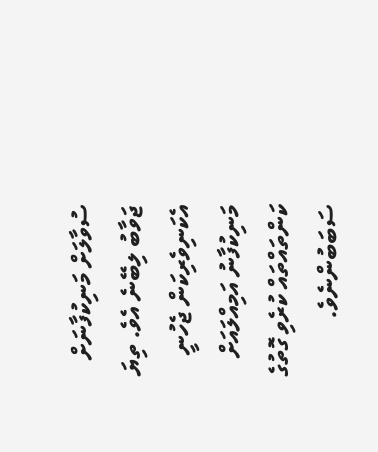ސުވާލަށް މަނިކުފާނަށް ޖަވާބު ލިބޭނެ އެވެ. ތިޔަ އެކަނިވެރިކަން ޖެހުނީ މަނިކުފާނު އަމިއްލައަށް ކަންތައްތައް ކުރެވި ގޮތުގެ ސަބަބުންނެވެ.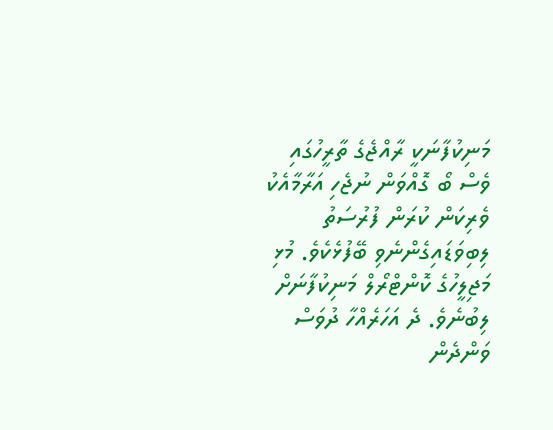މަނިކުފާނަކީ ރާއްޖެގެ ތާރީހުގައި ވެސް ބޯ ގޮއްވަން ނުޖެހި އަރާމާއެކު ވެރިކަން ކުރަން ފުރުސަތު ލިބިވަޑައިގެންނެވި ބޭފުޅެކެވެ. މުޅި މަޖިލީހުގެ ކޮންޓްރޯލް މަނިކުފާނަށް ލިބުނެވެ. ދެ އަހަރެއްހާ ދުވަސް ވަންދެން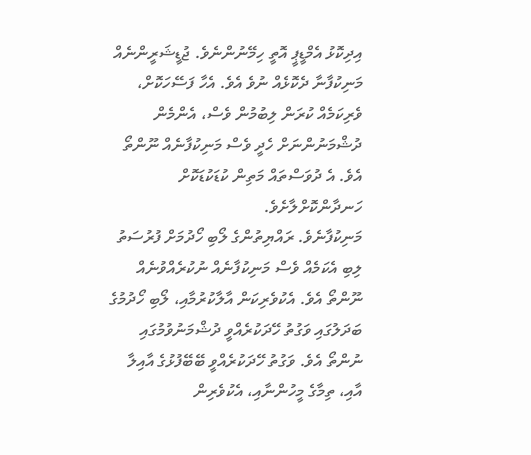އިދިކޮޅު އެމްޑީޕީ އޮތީ ހިމޭނުންނެވެ. ޖުޑީޝަރީންނެއް މަނިކުފާނާ ދެކޮޅެއް ނުވެ އެވެ. އެހާ ފަސޭހަކޮށް، ވެރިކަމެއް ކުރަން ލިބުމުން ވެސް، އެންމެން ދުޝްމަނުންނަށް ހެދީ ވެސް މަނިކުފާނެއް ނޫންތޯ އެވެ. އެ ދުވަސްތައް މަތިން ކުޑަކުޑަކޮށް ހަނދާންކޮށްލާށެވެ.
މަނިކުފާނެވެ. ރައްޔިތުންގެ ލޯބި ހޯދުމަށް ފުރުސަތު ލިބި އެކަމެއް ވެސް މަނިކުފާނެއް ނުކުރެއްވުނެއް ނޫންތޯ އެވެ. އެކުވެރިކަން އާލާކުރުމާއި، ލޯބި ހޯދުމުގެ ބަދަލުގައި ވަގުތު ހޭދަކުރެއްވީ ދުޝްމަނުވުމުގައި ނުންތޯ އެވެ. ވަގުތު ހޭދަކުރެއްވީ ބޭބޭފުޅުގެ އާއިލާ އާއި، ތިމާގެ މީހުންނާއި، އެކުވެރިން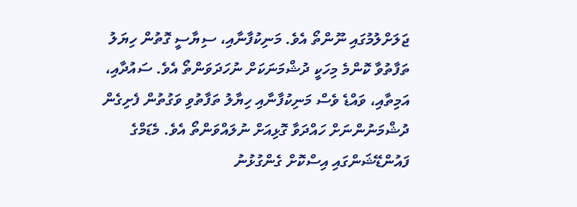ޖަލަށްލުމުގައި ނޫންތޯ އެވެ. މަނިކުފާނާއި، ސިޔާސީ ގޮތުން ހިޔަލު ތަފާތުވާ ކޮންމެ މިހަކީ ދުޝްމަނަކަށް ނުހަދަވަންތޯ އެވެ. ސައުދާއި، އަމިތާއި، ވައްޑެ ވެސް މަނިކުފާނާއި ހިޔާލު ތަފާތުވި ވަގުތުން ފެށިގެން ދުޝްމަނުންނަށް ހައްދަވާ ގޮޅިއަށް ނުލައްވަންތޯ އެވެ. މެޑަމްގެ ފައުންޑޭޝަންގައި އިސްކޮށް ގެންގުޅުނު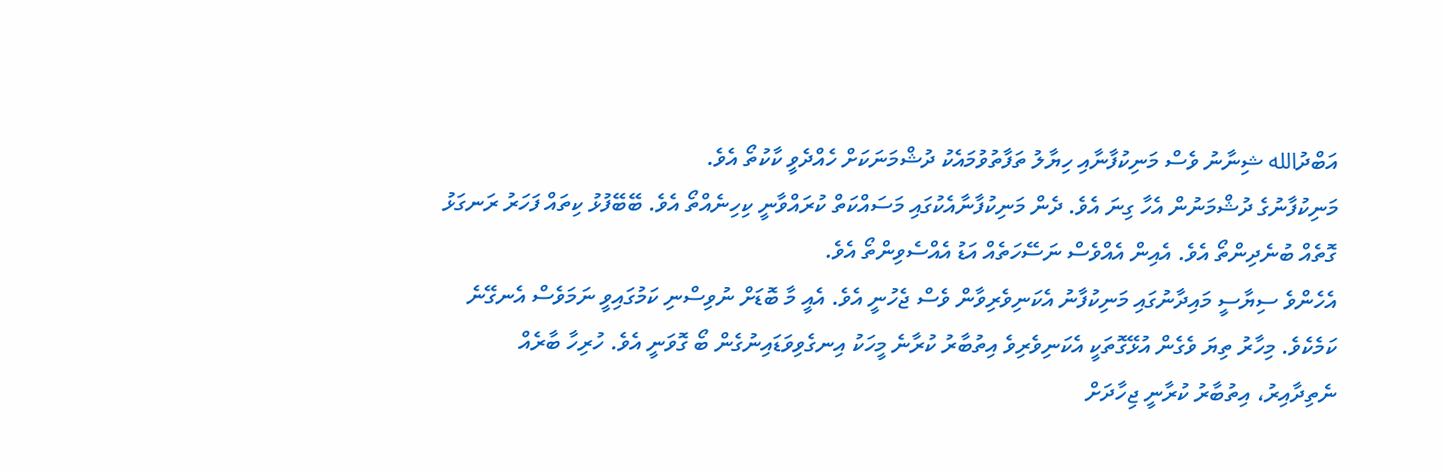އަބްދުالله ޝިނާނު ވެސް މަނިކުފާނާއި ހިޔާލު ތަފާތުވުމައެކު ދުޝްމަނަކަށް ހެއްދެވީ ކާކުތޯ އެވެ.
މަނިކުފާނުގެ ދުޝްމަނުން އެހާ ގިނަ އެވެ. ދެން މަނިކުފާނާއެކުގައި މަސައްކަތް ކުރައްވާނީ ކިހިނެއްތޯ އެވެ. ބޭބޭފުޅު ކިތައް ފަހަރު ރަނގަޅު ގޮތެއް ބުނެދިންތޯ އެވެ. އެއިން އެއްވެސް ނަސޭހަތެއް އަޑު އެއްސެވިންތޯ އެވެ.
އެހެންވެ ސިޔާސީ މައިދާނުގައި މަނިކުފާނު އެކަނިވެރިވާން ވެސް ޖެހުނީ އެވެ. އެއީ މާ ބޮޑަށް ނުވިސްނި ކަމުގައިވީ ނަމަވެސް އެނގޭނެ ކަމެކެވެ. މިހާރު ތިޔަ ވެގެން އުޅޭގޮތަކީ އެކަނިވެރިވެ އިތުބާރު ކުރާނެ މީހަކު އިނގެވިވަޑައިނުގެން ބޯ ގޮވަނީ އެވެ. ހުރިހާ ބާރެއް ނެތިދާއިރު، އިތުބާރު ކުރާނީ ޖިހާދަށް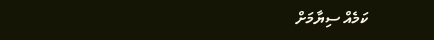ކަމެއް ސިޔާމަށް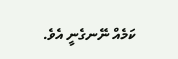ކަމެއް ނޭނގެނީ އެވެ.